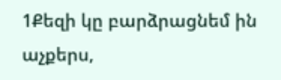1Քեզի կը բարձրացնեմ ին աչքերս,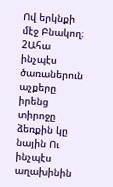Ով երկնքի մէջ Բնակող։
2Ահա ինչպէս ծառաներուն աչքերը իրենց տիրոջը ձեռքին կը նային Ու ինչպէս աղախինին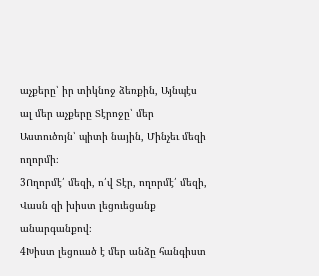աչքերը՝ իր տիկնոջ ձեռքին, Այնպէս ալ մեր աչքերը Տէրոջը՝ մեր Աստուծոյն՝ պիտի նային, Մինչեւ մեզի ողորմի։
3Ողորմէ՛ մեզի, ո՛վ Տէր, ողորմէ՛ մեզի, Վասն զի խիստ լեցուեցանք անարգանքով։
4Խիստ լեցուած է մեր անձը հանգիստ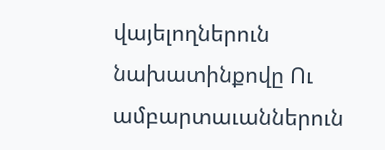վայելողներուն նախատինքովը Ու ամբարտաւաններուն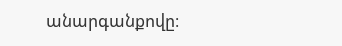անարգանքովը։